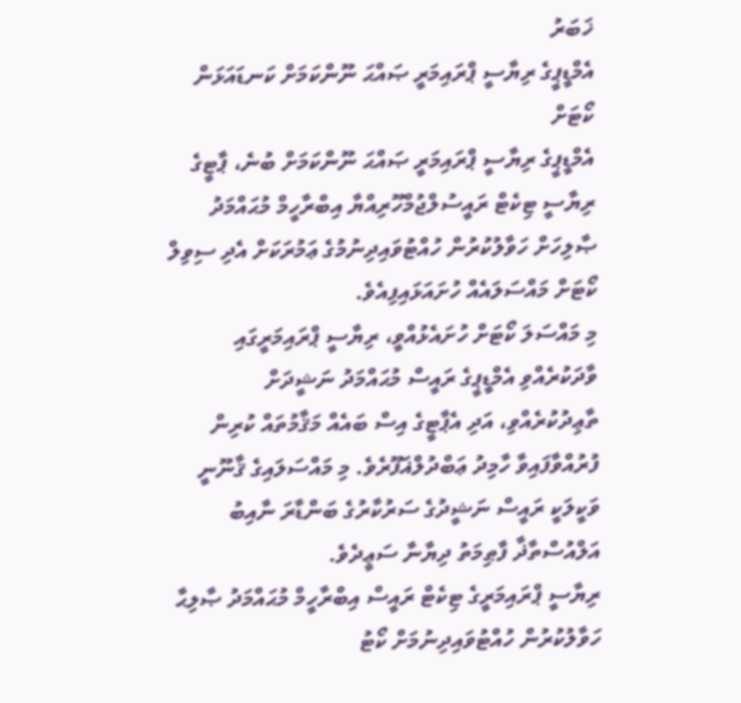ޚަބަރު
އެމްޑީޕީގެ ރިޔާސީ ޕްރައިމަރީ ޞައްޙަ ނޫންކަމަށް ކަނޑައަޅަން ކޯޓަށް
އެމްޑީޕީގެ ރިޔާސީ ޕްރައިމަރީ ޞައްޙަ ނޫންކަމަށް ބުނެ، ޕާޓީގެ ރިޔާސީ ޓިކެޓް ރައީސުލްޖުމްހޫރިއްޔާ އިބްރާހީމް މުޙައްމަދު ޞާލިހަށް ހަވާލުކުރުން ހުއްޓުވައިދިނުމުގެ ޢަމުރަކަށް އެދި ސިވިލް ކޯޓަށް މައްސަލައެއް ހުށައަޅައިފިއެވެ.
މި މައްސަލަ ކޯޓަށް ހުށައެޅުއްވީ، ރިޔާސީ ޕްރައިމަރީގައި ވާދަކުރެއްވި އެމްޑީޕީގެ ރައީސް މުޙައްމަދު ނަޝީދަށް ތާޢިދުކުރެއްވި، އަދި އެޕާޓީގެ އިސް ބައެއް މަޤާމުތައް ކުރިން ފުރުއްވާފައިވާ ހާމިދު ޢަބްދުލްޣަފޫރެވެ. މި މައްސަލައިގެ ޤާނޫނީ ވަކީލަކީ ރައީސް ނަޝީދުގެ ސަރުކާރުގެ ބަންޑާރަ ނާއިބު އަލްއުސްތާޛާ ފާޠިމަތު ދިޔާނާ ސަޢީދެވެ.
ރިޔާސީ ޕްރައިމަރީގެ ޓިކެޓް ރައީސް އިބްރާހީމް މުޙައްމަދު ޞާލިޙާ ހަވާލުކުރުން ހުއްޓުވައިދިނުމަށް ކޯޓު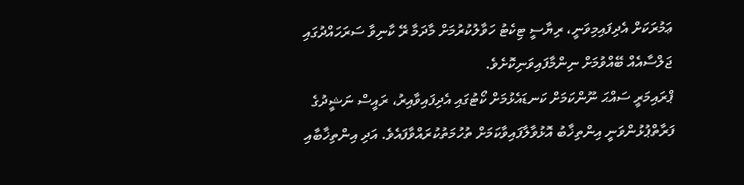ޢަމުރަކަށް އެދިފައިމިވަނީ، ރިޔާސީ ޓިކެޓު ހަވާލުކުރުމަށް މާދަމާ ރޭ ކާނިވާ ސަރަހައްދުގައި ޖަލްސާއެއް ބޭއްވުމަށް ނިންމާފައިވަނިކޮށެވެ.
ޕްރައިމަރީ ސައްޙަ ނޫންކަމަށް ކަނޑައެޅުމަށް ކޯޓުގައި އެދިފައިވާއިރު، ރައީސް ނަޝީދުގެ ފަރާތްޕުޅުންވަނީ އިންތިޚާބު އޮޅުވާލާފައިވާކަމަށް ތުހުމަތުކުރައްވާފައެވެ. އަދި އިންތިޚާބާއި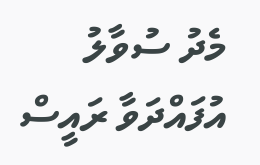މެދު ސުވާލު އުފައްދަވާ ރައީސް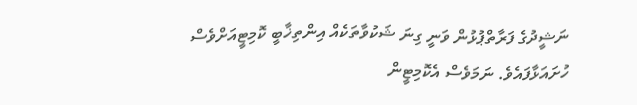ނަޝީދުގެ ފަރާތްޕުޅުން ވަނީ ގިނަ ޝަކުވާތަކެއް އިންތިޚާބީ ކޮމިޓީއަށްވެސް ހުށައަޅާފައެވެ. ނަމަވެސް އެކޮމިޓީން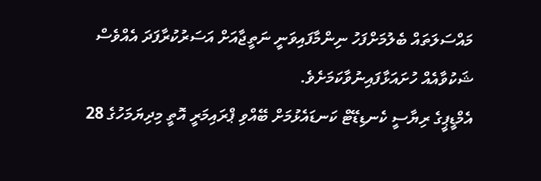މައްސަލަތައް ބެލުމަށްފަހު ނިންމާފައިވަނީ ނަތީޖާއަށް އަސަރުކުރާފަދަ އެއްވެސް ޝަކުވާއެއް ހުށައަޅާފައިނުވާކަމަށެވެ.
އެމްޑީޕީގެ ރިޔާސީ ކެނޑިޑޭޓް ކަނޑައެޅުމަށް ބޭއްވި ޕްރައިމަރީ އޮތީ މިދިޔަމަހުގެ 28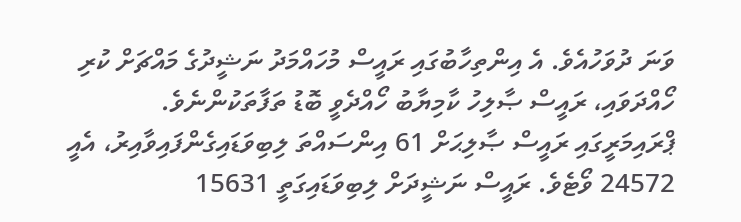ވަނަ ދުވަހުއެވެ. އެ އިންތިހާބުގައި ރައީސް މުހައްމަދު ނަޝީދުގެ މައްޗަށް ކުރި ހޯއްދަވައި، ރައީސް ޞާލިހު ކާމިޔާބު ހޯއްދެވީ ބޮޑު ތަފާތަކުންނެވެ.
ޕްރައިމަރީގައި ރައީސް ޞާލިޙަށް 61 އިންސައްތަ ލިބިވަޑައިގެންފައިވާއިރު، އެއީ 24572 ވޯޓެވެ. ރައީސް ނަޝީދަށް ލިބިވަޑައިގަތީ 15631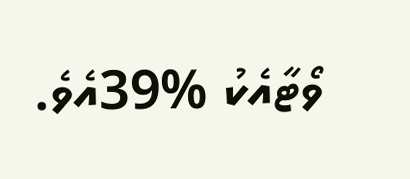ވޯޓާއެކު %39އެވެ.